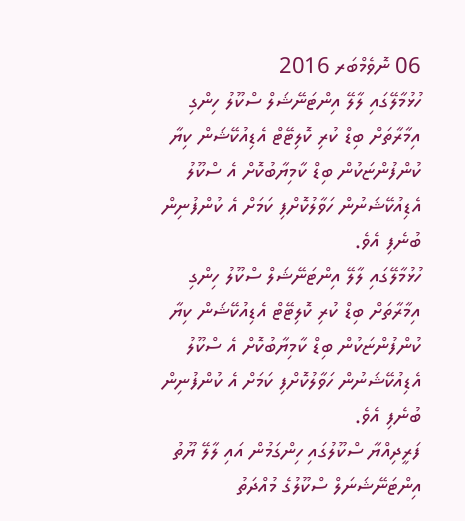06 ނޮވެމްބަރ 2016
ހުޅުމާލޭގައި ލާލޭ އިންޓަނޭޝަލް ސްކޫލު ހިންގި އިމާރާތަށް ބިޑް ކުރި ކޮލިޓޭޓް އެޑިއުކޭޝަން ކިޔާ ކުންފުންޏަކުން ބިޑް ކާމިޔާބުކޮށް އެ ސްކޫލު އެޑިއުކޭޝަނުން ހަވާލުކޮށްފި ކަމަށް އެ ކުންފުނިން ބުނެފި އެވެ.
ހުޅުމާލޭގައި ލާލޭ އިންޓަނޭޝަލް ސްކޫލު ހިންގި އިމާރާތަށް ބިޑް ކުރި ކޮލިޓޭޓް އެޑިއުކޭޝަން ކިޔާ ކުންފުންޏަކުން ބިޑް ކާމިޔާބުކޮށް އެ ސްކޫލު އެޑިއުކޭޝަނުން ހަވާލުކޮށްފި ކަމަށް އެ ކުންފުނިން ބުނެފި އެވެ.
ފަރީދިއްޔާ ސްކޫލުގައި ހިންގަމުން އައި ލާލޭ ޔޫތު އިންޓަނޭޝަނަލް ސްކޫލުގެ މުއްދަތު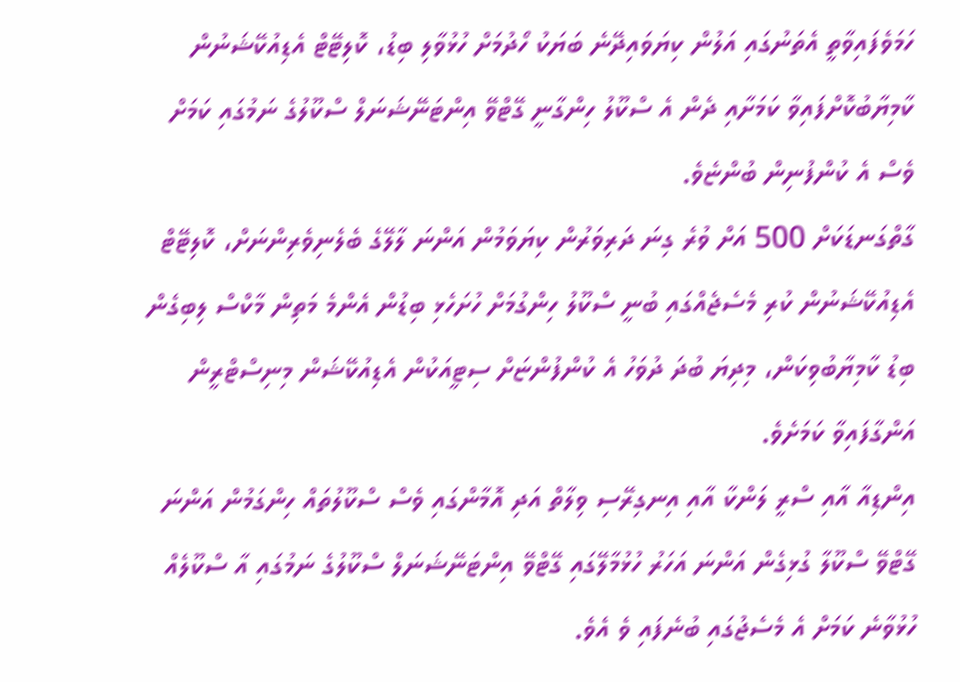ހަމަވެފައިވާތީ އެތަނުގައި އަލުން ކިޔަވައިދޭނެ ބަޔަކު ހޯދުމަށް ހުޅުވާލި ބިޑު، ކޮލިޓޭޓް އެޑިއުކޭޝަނުން ކާމިޔާބުކޮށްފައިވާ ކަމަށާއި ދެން އެ ސްކޫލު ހިންގާނީ ގޭޓްވޭ އިންޓަނޭޝަނަލް ސްކޫލުގެ ނަމުގައި ކަމަށް ވެސް އެ ކުންފުނިން ބުންޏެވެ.
ގާތްގަނޑަކަށް 500 އަށް ވުރެ ގިނަ ދަރިވަރުން ކިޔަވަމުން އަންނަ ލާލޭގެ ބެލެނިވެރިންނަށް، ކޮލިޓޭޓް އެޑިއުކޭޝަނުން ކުރި މެސެޖެއްގައި ބުނީ ސްކޫލު ހިންގުމަށް ހުށަހެޅި ބިޑުން އެންމެ މަތިން މާކްސް ލިބިގެން ބިޑު ކާމިޔާބުވިކަން، މިދިޔަ ބުދަ ދުވަހު އެ ކުންފުންޏަށް ސިޓީއަކުން އެޑިއުކޭޝަން މިނިސްޓްރީން އަންގާފައިވާ ކަމަށެވެ.
އިންޑިއާ އާއި ސްރީ ލަންކާ އާއި އިނގިރޭސި ވިލާތް އަދި އޮމާންގައި ވެސް ސްކޫލުތައް ހިންގަމުން އަންނަ ގޭޓްވޭ ސްކޫލާ ގުޅިގެން އަންނަ އަހަރު ހުޅުމާލޭގައި ގޭޓްވޭ އިންޓަނޭޝަނަލް ސްކޫލުގެ ނަމުގައި އާ ސްކޫލެއް ހުޅުވާނެ ކަމަށް އެ މެސެޖުގައި ބުނެފައި ވެ އެވެ.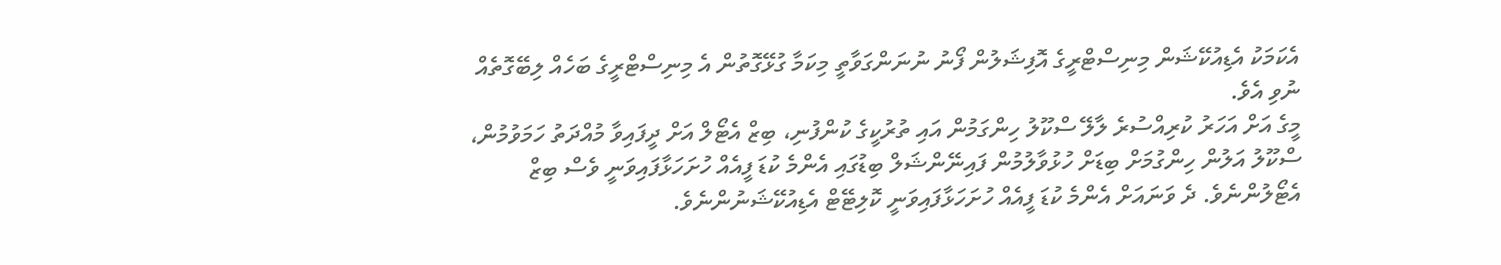އެކަމަކު އެޑިއުކޭޝަން މިނިސްޓްރީގެ އޮފިޝަލުން ފޯނު ނުނަންގަވާތީ މިކަމާ ގުޅޭގޮތުން އެ މިނިސްޓްރީގެ ބަހެއް ލިބޭގޮތެއް ނުވި އެވެ.
މީގެ އަށް އަހަރު ކުރިއްސުރެ ލާލޭ ސްކޫލު ހިންގަމުން އައި ތުރުކީގެ ކުންފުނި، ބިޒް އެޓޯލް އަށް ދީފައިވާ މުއްދަތު ހަމަވުމުން، ސްކޫލު އަލުން ހިންގުމަށް ބިޑަށް ހުޅުވާލުމުން ފައިނޭންޝަލް ބިޑުގައި އެންމެ ކުޑަ ފީއެއް ހުށަހަޅާފައިވަނީ ވެސް ބިޒް އެޓޯލުންނެވެ. ދެ ވަނައަށް އެންމެ ކުޑަ ފީއެއް ހުށަހަޅާފައިވަނީ ކޮލިޓޭޓް އެޑިއުކޭޝަނުންނެވެ.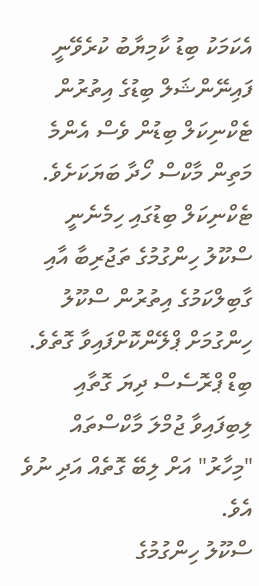އެކަމަކު ބިޑު ކާމިޔާބު ކުރެވޭނީ ފައިނޭންޝަލް ބިޑުގެ އިތުރުން ޓެކްނިކަލް ބިޑުން ވެސް އެންމެ މަތިން މާކްސް ހޯދާ ބަޔަކަށެވެ. ޓެކްނިކަލް ބިޑުގައި ހިމެނެނީ ސްކޫލު ހިންގުމުގެ ތަޖުރިބާ އާއި ގާބިލްކަމުގެ އިތުރުން ސްކޫލު ހިންގުމަށް ޕްލޭންކޮށްފައިވާ ގޮތެވެ. ބިޑް ޕްރޮސެސް ދިޔަ ގޮތާއި ލިބިފައިވާ ޖުމްލަ މާކްސްތައް "މިހާރު" އަށް ލިބޭ ގޮތެއް އަދި ނުވެ އެވެ.
ސްކޫލު ހިންގުމުގެ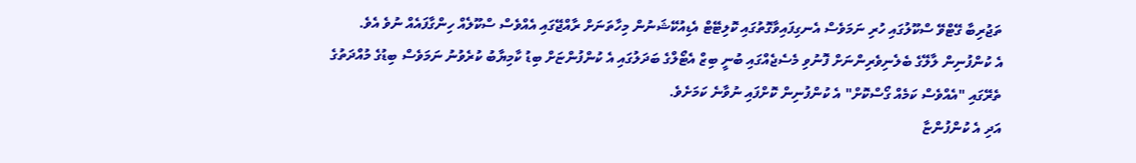ތަޖުރިބާ ގޭޓްވޭ ސްކޫލުގައި ހުރި ނަމަވެސް އެނގިފައިވާގޮތުގައި ކޮލިޓޭޓް އެޑިއުކޭޝަނުން މިހާތަނަށް ރާއްޖޭގައި އެއްވެސް ސްކޫލެއް ހިންގާފައެއް ނުވެ އެވެ.
އެ ކުންފުނިން ލާލޭގެ ބެލެނިވެރިންނަށް ފޮނުވި މެސެޖެއްގައި ބުނީ ބިޒް އެޓޯލްގެ ބަދަލުގައި އެ ކުންފުންޏަށް ބިޑު ކާމިޔާބު ކުރެވުނު ނަމަވެސް ބިޑުގެ މުއްދަތުގެ ތެރޭގައި "އެއްވެސް ކަމެއް ގޯސްކޮށް" އެ ކުންފުނިން ކޮށްފައި ނުވާނެ ކަމަށެވެ.
އަދި އެ ކުންފުންޏާ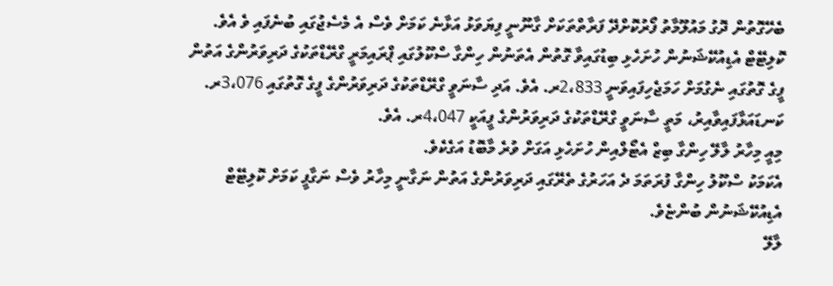ބެހޭގޮތުން ދޮގު މައުލޫމާތު ފޯރުކޮށްދޭ ފަރާތްތަކަށް ގާނޫނީ ފިޔަވަޅު އަޅާނެ ކަމަށް ވެސް އެ މެސެޖުގައި ބުނެފައި ވެ އެވެ.
ކޮލިޓޭޓް އެޑިއުކޭޝަނުން ހުށަހެޅި ބިޑުގައިވާ ގޮތުން އެތަނުން ހިންގާ ސްކޫލުގައި ޕްރައިމަރީ ގްރޭޑްތަކުގެ ދަރިވަރުންގެ އަތުން ފީގެ ގޮތުގައި ނެގުމަށް ހަމަޖެހިފައިވަނީ 2،833ރ. އެވެ. އަދި ސާނަވީ ގްރޭޑްތަކުގެ ދަރިވަރުންގެ ފީގެ ގޮތުގައި 3،076ރ. ކަނޑައަޅާފައިވާއިރު، މަތީ ސާނަވީ ގްރޭޑްތަކުގެ ދަރިވަރުންގެ ފީއަކީ 4،047ރ. އެވެ.
މިއީ މިހާރު ލާލޭ ހިންގާ ބިޒް އެޓޯލްއިން ހުށަހެޅި އަގަށް ވުރެ މާބޮޑު އަގެކެވެ.
އެކަމަކު ސްކޫލު ހިންގާ ފުރަތަމަ ދެ އަހަރުގެ ތެރޭގައި ދަރިވަރުންގެ އަތުން ނަގާނީ މިހާރު ވެސް ނަގާފީ ކަމަށް ކޮލިޓޭޓް އެޑިއުކޭޝަނުން ބުންޏެވެ.
ލާލޭ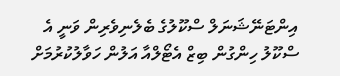އިންޓަނޭޝަނަލް ސްކޫލުގެ ބެލެނިވެރިން ވަނީ އެ ސްކޫލު ހިންގުން ބިޒް އެޓޯލްއާ އަލުން ހަވާލުކުރުމަށް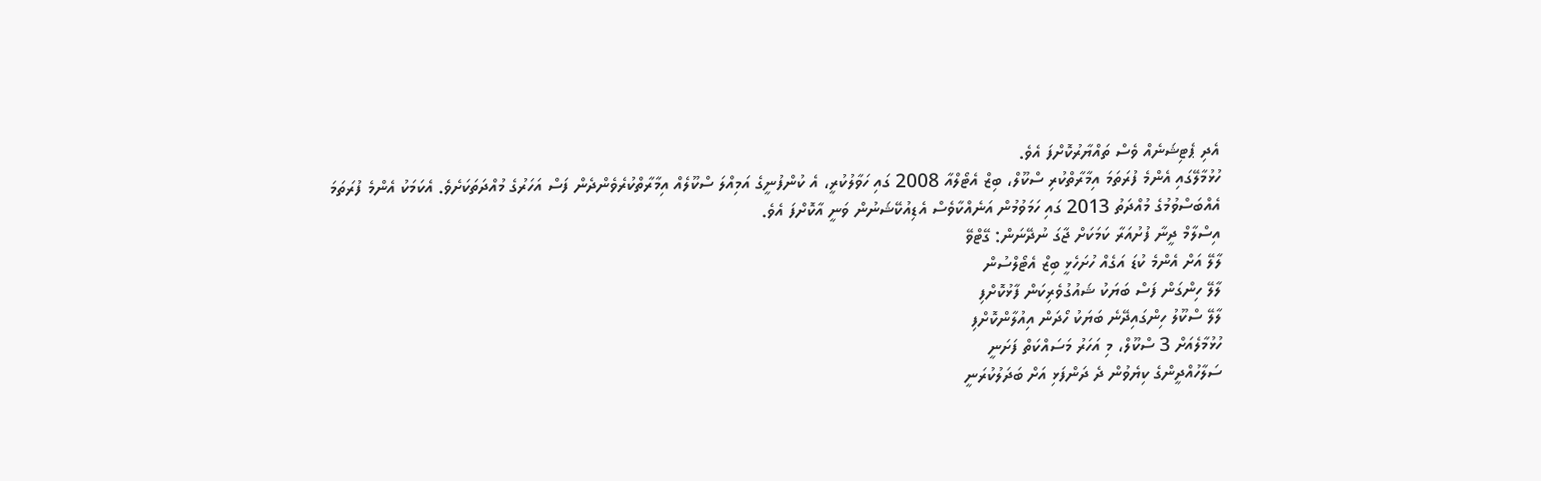އެދި ޕެޓިޝަނެއް ވެސް ތައްޔާރުކޮށްފަ އެވެ.
ހުޅުމާލޭގައި އެންމެ ފުރަތަމަ އިމާރާތްކުރި ސްކޫލް، ބިޒް އެޓޯލްއާ 2008 ގައި ހަވާލުކުރީ، އެ ކުންފުނީގެ އަމިއްލަ ސްކޫލެއް އިމާރާތްކުރެވެންދެން ފަސް އަހަރުގެ މުއްދަތަކަށެވެ. އެކަމަކު އެންމެ ފުރަތަމަ އެއްބަސްވުމުގެ މުއްދަތު 2013 ގައި ހަމަވުމުން އަނެއްކާވެސް އެޑިއުކޭޝަނުން ވަނީ އާކޮށްފަ އެވެ.
އިސްލާމް ދީނާ ފުށުއަރާ ކަމަކަށް ޖާގަ ނުދޭނަން: ގޭޓްވޭ
ލާލޭ އަށް އެންމެ ކުޑަ އަގެއް ހުށަހެޅީ ބިޒް އެޓޯލްސުން
ލާލޭ ހިންގަން ފަސް ބަޔަކު ޝައުގުވެރިކަން ފާޅުކޮށްފި
ލާލޭ ސްކޫލު ހިންގައިދޭނެ ބަޔަކު ހޯދަން އިއުލާންކޮށްފި
ހުޅުމާލެއަށް 3 ސްކޫލް، މި އަހަރު މަސައްކަތް ފަށަނީ
ސަލާހުއްދީންގެ ކިޔެވުން ދެ ދަންފަޅި އަށް ބަދަލުކުރަނީ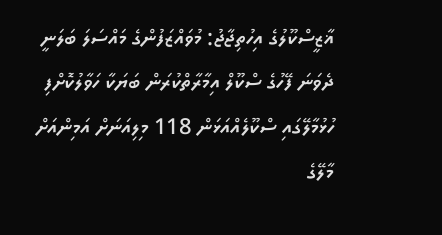ޣާޒީސްކޫލުގެ އިހުތިޖާޖު: މުވައްޒަފުންގެ މައްސަލަ ބަލަނީ
ދެވަނަ ފޭހުގެ ސްކޫލް އިމާރާތްކުރަން ބަޔަކާ ހަވާލުކޮށްފި
ހުޅުމާލޭގައި ސްކޫލެއްއަޅަން 118 މިލިއަނަށް އަމިންއަށް
މާލޭގެ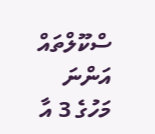ސްކޫލްތައް އަންނަ މަހުގެ 3 އާ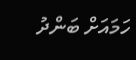ހަމައަށް ބަންދު